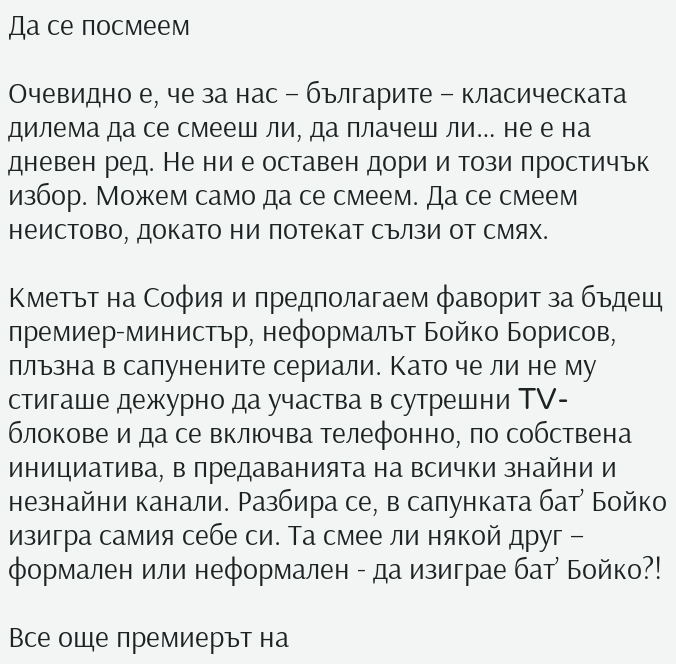Да се посмеем

Очевидно е, че за нас – българите – класическата дилема да се смееш ли, да плачеш ли… не е на дневен ред. Не ни е оставен дори и този простичък избор. Можем само да се смеем. Да се смеем неистово, докато ни потекат сълзи от смях.

Кметът на София и предполагаем фаворит за бъдещ премиер-министър, неформалът Бойко Борисов, плъзна в сапунените сериали. Като че ли не му стигаше дежурно да участва в сутрешни TV-блокове и да се включва телефонно, по собствена инициатива, в предаванията на всички знайни и незнайни канали. Разбира се, в сапунката бат’ Бойко изигра самия себе си. Та смее ли някой друг – формален или неформален - да изиграе бат’ Бойко?!

Все още премиерът на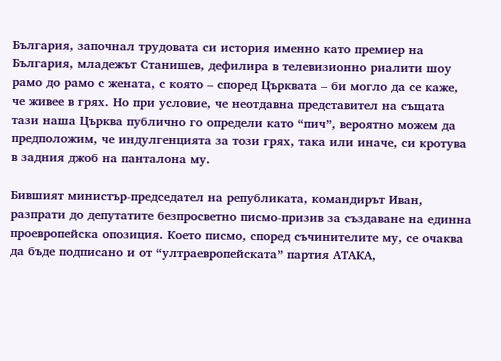България, започнал трудовата си история именно като премиер на България, младежът Станишев, дефилира в телевизионно риалити шоу рамо до рамо с жената, с която – според Църквата – би могло да се каже, че живее в грях. Но при условие, че неотдавна представител на същата тази наша Църква публично го определи като “пич”, вероятно можем да предположим, че индулгенцията за този грях, така или иначе, си кротува в задния джоб на панталона му.

Бившият министър-председател на републиката, командирът Иван, разпрати до депутатите безпросветно писмо-призив за създаване на единна проевропейска опозиция. Което писмо, според съчинителите му, се очаква да бъде подписано и от “ултраевропейската” партия АТАКА,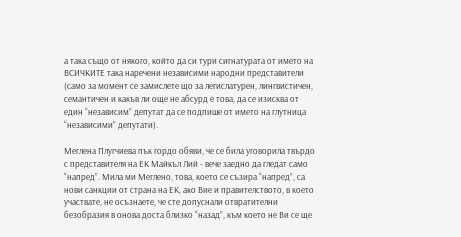а така също от някого, който да си тури сигнатурата от името на ВСИЧКИТЕ така наречени независими народни представители (само за момент се замислете що за легислатурен, лингвистичен, семантичен и какъв ли още не абсурд е това, да се изисква от един “независим” депутат да се подпише от името на глутница “независими” депутати).

Меглена Плугчиева пък гордо обяви, че се била уговорила твърдо с представителя на ЕК Майкъл Лий - вече заедно да гледат само “напред”. Мила ми Меглено, това, което се съзира “напред”, са нови санкции от страна на ЕК, ако Вие и правителството, в което участвате, не осъзнаете, че сте допуснали отвратителни безобразия в онова доста близко “назад”, към което не Ви се ще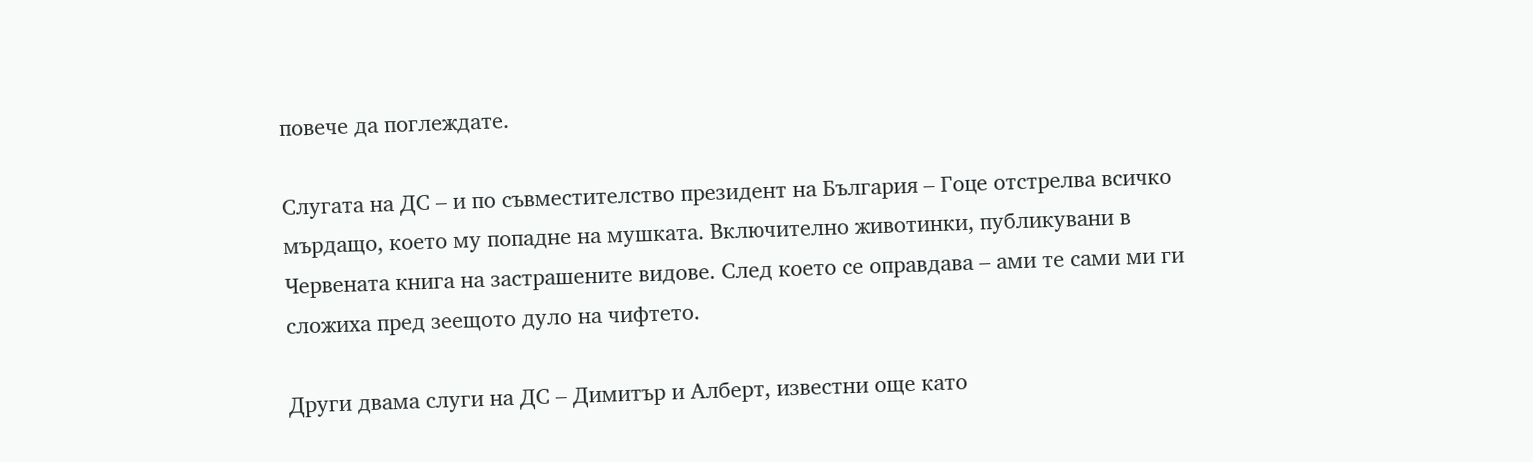повече да поглеждате.

Слугата на ДС – и по съвместителство президент на България – Гоце отстрелва всичко мърдащо, което му попадне на мушката. Включително животинки, публикувани в Червената книга на застрашените видове. След което се оправдава – ами те сами ми ги сложиха пред зеещото дуло на чифтето.

Други двама слуги на ДС – Димитър и Алберт, известни още като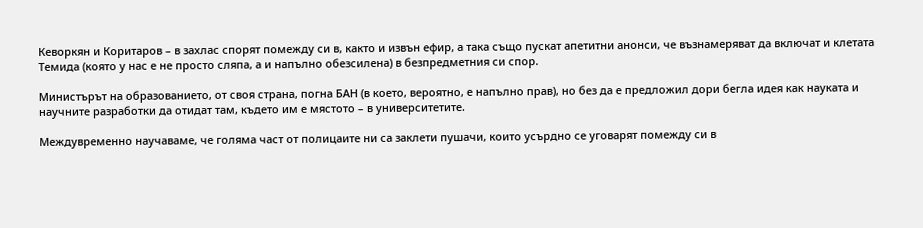Кеворкян и Коритаров – в захлас спорят помежду си в, както и извън ефир, а така също пускат апетитни анонси, че възнамеряват да включат и клетата Темида (която у нас е не просто сляпа, а и напълно обезсилена) в безпредметния си спор.

Министърът на образованието, от своя страна, погна БАН (в което, вероятно, е напълно прав), но без да е предложил дори бегла идея как науката и научните разработки да отидат там, където им е мястото – в университетите.

Междувременно научаваме, че голяма част от полицаите ни са заклети пушачи, които усърдно се уговарят помежду си в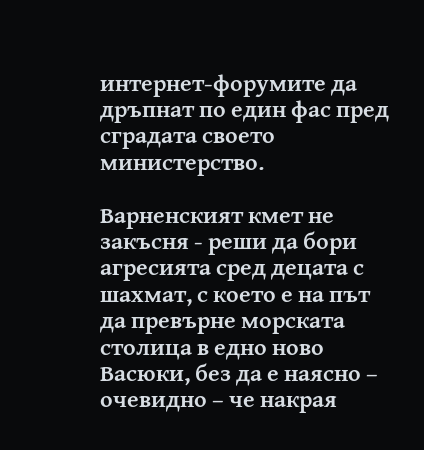интернет-форумите да дръпнат по един фас пред сградата своето министерство.

Варненският кмет не закъсня - реши да бори агресията сред децата с шахмат, с което е на път да превърне морската столица в едно ново Васюки, без да е наясно – очевидно – че накрая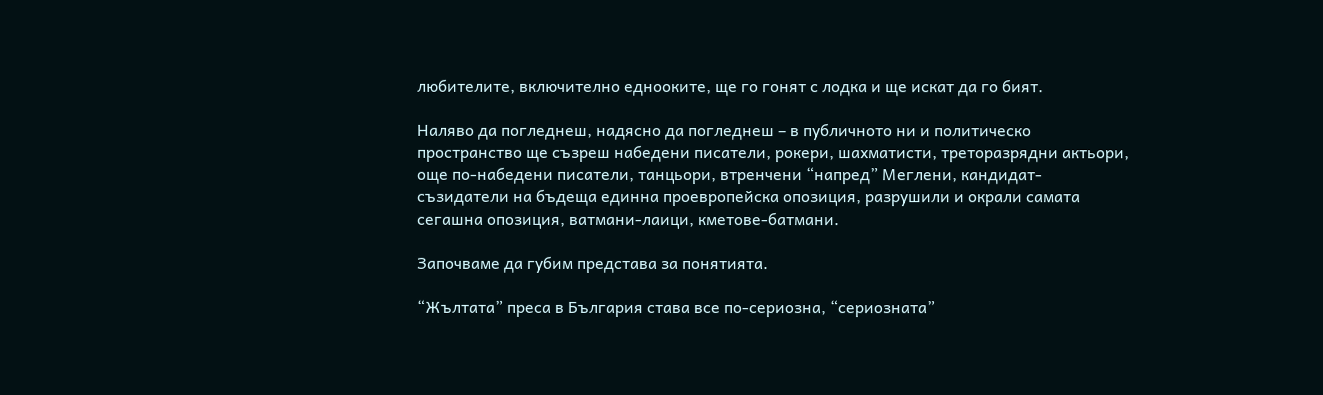любителите, включително еднооките, ще го гонят с лодка и ще искат да го бият.

Наляво да погледнеш, надясно да погледнеш – в публичното ни и политическо пространство ще съзреш набедени писатели, рокери, шахматисти, треторазрядни актьори, още по-набедени писатели, танцьори, втренчени “напред” Меглени, кандидат-съзидатели на бъдеща единна проевропейска опозиция, разрушили и окрали самата сегашна опозиция, ватмани-лаици, кметове-батмани.

Започваме да губим представа за понятията.

“Жълтата” преса в България става все по-сериозна, “сериозната”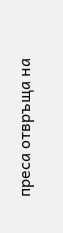преса отвръща на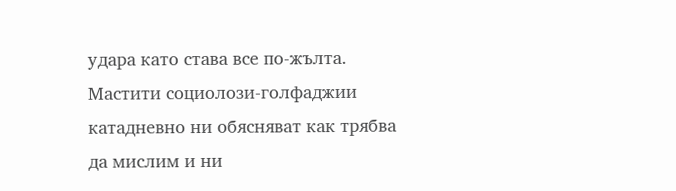удара като става все по-жълта. Мастити социолози-голфаджии катадневно ни обясняват как трябва да мислим и ни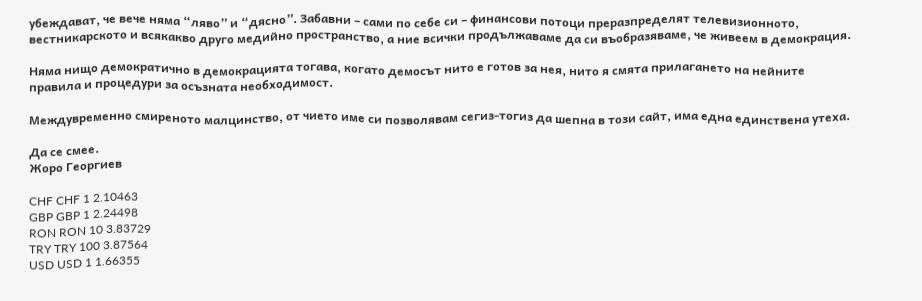убеждават, че вече няма “ляво” и “дясно”. Забавни – сами по себе си – финансови потоци преразпределят телевизионното, вестникарското и всякакво друго медийно пространство, а ние всички продължаваме да си въобразяваме, че живеем в демокрация.

Няма нищо демократично в демокрацията тогава, когато демосът нито е готов за нея, нито я смята прилагането на нейните правила и процедури за осъзната необходимост.

Междувременно смиреното малцинство, от чието име си позволявам сегиз-тогиз да шепна в този сайт, има една единствена утеха.

Да се смее.
Жоро Георгиев

CHF CHF 1 2.10463
GBP GBP 1 2.24498
RON RON 10 3.83729
TRY TRY 100 3.87564
USD USD 1 1.66355